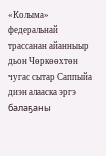«Колыма» федеральнай трассанан айанныыр дьон Чөркөөхтөн чугас сытар Саппыйа диэн алааска эргэ балаҕаны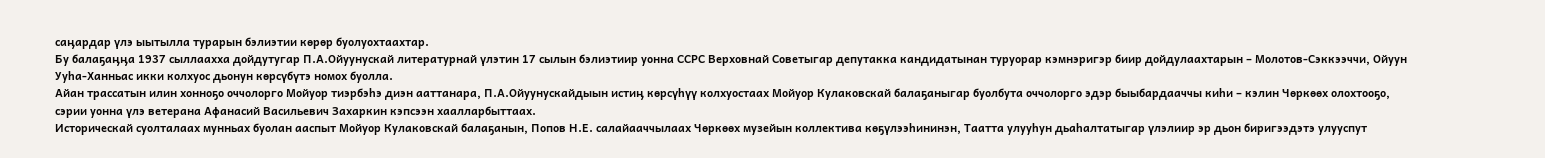саӊардар үлэ ыытылла турарын бэлиэтии көрөр буолуохтаахтар.
Бу балаҕаӊӊа 1937 сыллаахха дойдутугар П.А.Ойуунускай литературнай үлэтин 17 сылын бэлиэтиир уонна ССРС Верховнай Советыгар депутакка кандидатынан туруорар кэмнэригэр биир дойдулаахтарын – Молотов-Сэккээччи, Ойуун Ууhа-Ханньас икки колхуос дьонун көрсүбүтэ номох буолла.
Айан трассатын илин хонноҕо оччолорго Мойуор тиэрбэhэ диэн ааттанара, П.А.Ойуунускайдыын истиӊ көрсүhүү колхуостаах Мойуор Кулаковскай балаҕаныгар буолбута оччолорго эдэр быыбардааччы киhи – кэлин Чөркөөх олохтооҕо, сэрии уонна үлэ ветерана Афанасий Васильевич Захаркин кэпсээн хаалларбыттаах.
Историческай суолталаах мунньах буолан ааспыт Мойуор Кулаковскай балаҕанын, Попов Н.Е. салайааччылаах Чөркөөх музейын коллектива көҕүлээhининэн, Таатта улууhун дьаhалтатыгар үлэлиир эр дьон биригээдэтэ улууспут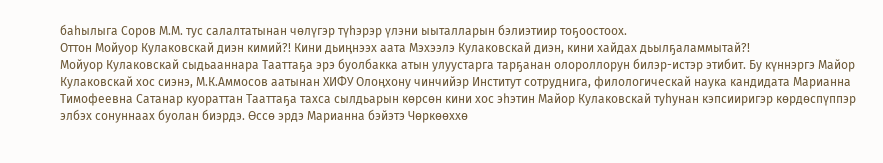баhылыга Соров М.М. тус салалтатынан чөлүгэр түhэрэр үлэни ыыталларын бэлиэтиир тоҕоостоох.
Оттон Мойуор Кулаковскай диэн кимий?! Кини дьиӊнээх аата Мэхээлэ Кулаковскай диэн, кини хайдах дьылҕаламмытай?!
Мойуор Кулаковскай сыдьааннара Тааттаҕа эрэ буолбакка атын улуустарга тарҕанан олороллорун билэр-истэр этибит. Бу күннэргэ Майор Кулаковскай хос сиэнэ, М.К.Аммосов аатынан ХИФУ Олоӊхону чинчийэр Институт сотруднига, филологическай наука кандидата Марианна Тимофеевна Сатанар куораттан Тааттаҕа тахса сылдьарын көрсөн кини хос эhэтин Майор Кулаковскай туhунан кэпсииригэр көрдөспүппэр элбэх сонуннаах буолан биэрдэ. Өссө эрдэ Марианна бэйэтэ Чөркөөххө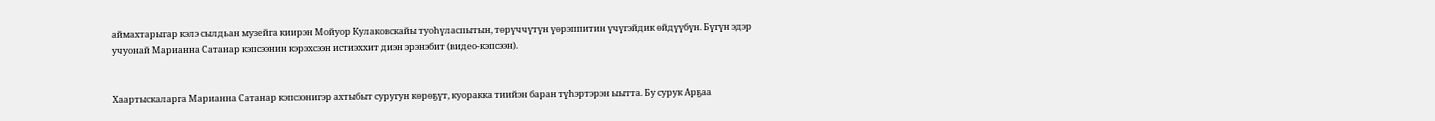аймахтарыгар кэлэ сылдьан музейга киирэн Мойуор Кулаковскайы туоhүласпытын, төрүччүтүн үөрэппитин үчүгэйдик өйдүүбүн. Бүгүн эдэр учуонай Марианна Сатанар кэпсээнин кэрэхсээн истиэххит диэн эрэнэбит (видео-кэпсээн).


Хаартыскаларга Марианна Сатанар кэпсээнигэр ахтыбыт суругун көрөҕүт, куоракка тиийэн баран түhэртэрэн ыытта. Бу сурук Арҕаа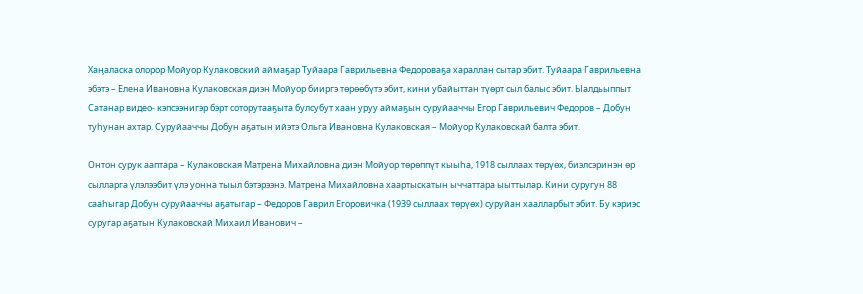Хаӊаласка олорор Мойуор Кулаковский аймаҕар Туйаара Гаврильевна Федороваҕа хараллан сытар эбит. Туйаара Гаврильевна эбэтэ – Елена Ивановна Кулаковская диэн Мойуор бииргэ төрөөбүтэ эбит, кини убайыттан түөрт сыл балыс эбит. Ыалдьыппыт Сатанар видео- кэпсээнигэр бэрт соторутааҕыта булсубут хаан уруу аймаҕын суруйааччы Егор Гаврильевич Федоров – Добун туhунан ахтар. Суруйааччы Добун аҕатын ийэтэ Ольга Ивановна Кулаковская – Мойуор Кулаковскай балта эбит.

Онтон сурук ааптара – Кулаковская Матрена Михайловна диэн Мойуор төрөппүт кыыhа, 1918 сыллаах төрүөх, биэлсэринэн өр сылларга үлэлээбит үлэ уонна тыыл бэтэрээнэ. Матрена Михайловна хаартыскатын ыччаттара ыыттылар. Кини суругун 88 сааhыгар Добун суруйааччы аҕатыгар – Федоров Гаврил Егоровичка (1939 сыллаах төрүөх) суруйан хаалларбыт эбит. Бу кэриэс суругар аҕатын Кулаковскай Михаил Иванович –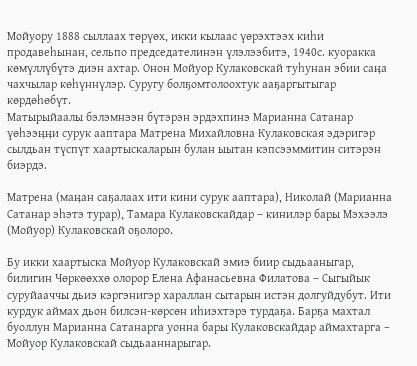Мойуору 1888 сыллаах төрүөх, икки кылаас үөрэхтээх киhи продавеhынан, сельпо председателинэн үлэлээбитэ, 1940с. куоракка көмүллүбүтэ диэн ахтар. Онон Мойуор Кулаковскай туhунан эбии саӊа чахчылар көhүннүлэр. Суругу болҕомтолоохтук ааҕаргытыгар көрдөhөбүт.
Матырыйаалы бэлэмнээн бүтэрэн эрдэхпинэ Марианна Сатанар үөhээӊӊи сурук ааптара Матрена Михайловна Кулаковская эдэригэр сылдьан түспүт хаартыскаларын булан ыытан кэпсээммитин ситэрэн биэрдэ.

Матрена (маӊан саҕалаах ити кини сурук ааптара), Николай (Марианна Сатанар эhэтэ турар), Тамара Кулаковскайдар – кинилэр бары Мэхээлэ (Мойуор) Кулаковскай оҕолоро.

Бу икки хаартыска Мойуор Кулаковскай эмиэ биир сыдьааныгар, билигин Чөркөөххө олорор Елена Афанасьевна Филатова – Сыгыйык суруйааччы дьиэ кэргэнигэр хараллан сытарын истэн долгуйдубут. Ити курдук аймах дьон билсэн-көрсөн иhиэхтэрэ турдаҕа. Барҕа махтал буоллун Марианна Сатанарга уонна бары Кулаковскайдар аймахтарга – Мойуор Кулаковскай сыдьааннарыгар.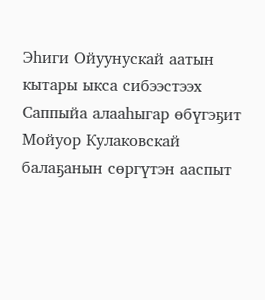Эhиги Ойуунускай аатын кытары ыкса сибээстээх Саппыйа алааhыгар өбүгэҕит Мойуор Кулаковскай балаҕанын сөргүтэн ааспыт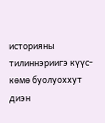историяны тилиннэриигэ күүс-көмө буолуоххут диэн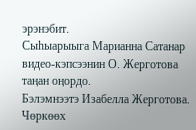эрэнэбит.
Сыhыарыыга Марианна Сатанар видео-кэпсээнин О. Жерготова таӊан оӊордо.
Бэлэмнээтэ Изабелла Жерготова. Чөркөөх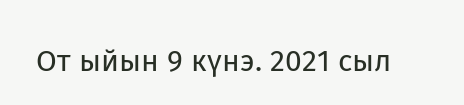От ыйын 9 күнэ. 2021 сыл